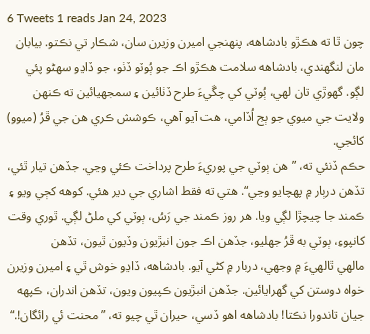6 Tweets 1 reads Jan 24, 2023
چون ٿا ته هڪڙو بادشاهه، پنهنجي اميرن وزيرن سان، شڪار تي نڪتو. بيابان مان لنگهندي، بادشاهه سلامت هڪڙو اڪ جو ٻُوٽو ڏٺو، جو ڏاڍو سهڻو پئي لڳو. گهوڙي تان لهي، ٻُوٽي کي چڱيءَ طرح ڏٺائين ۽ سمجهيائين ته ڪنهن ولايت جي ميوي جو ٻج اُڏامي، هت آيو آهي، ڪوشش ڪري هن جي ڦرُ (ميوو) کائجي.
حڪم ڏنئي ته، ”هن ٻوٽي جي پوريءَ طرح پرداخت ڪئي وڃي. جڏهن تيار ٿئي، تڏهن درٻار ۾ پهچايو وڃي“. هتي ته فقط اشاري جي دير هئي. کوهه کڄي ويو ۽ ڪمند جا چيچڙا لڳي ويا. هر روز ڪمند جي رَسُ، ٻوٽي کي ملڻ لڳي. ٿوري وقت کانپوءِ، ٻوٽي به ڦرُ جهليو، جڏهن اڪ جون انبڙيون وڏيون ٿيون، تڏهن
مالهي ٿالهيءَ ۾ وجهي، دربار ۾ کڻي آيو. بادشاهه، ڏاڍو خوش ٿي ۽ اميرن وزيرن خواه دوستن کي گهرايائين. جڏهن انبڙيون ڪپيون ويون، تڏهن اندران، ڪپهه جيان تاندورا نڪتا! بادشاهه اهو ڏسي، حيران ٿي چيو ته، ”محنت ئي رائگان!.“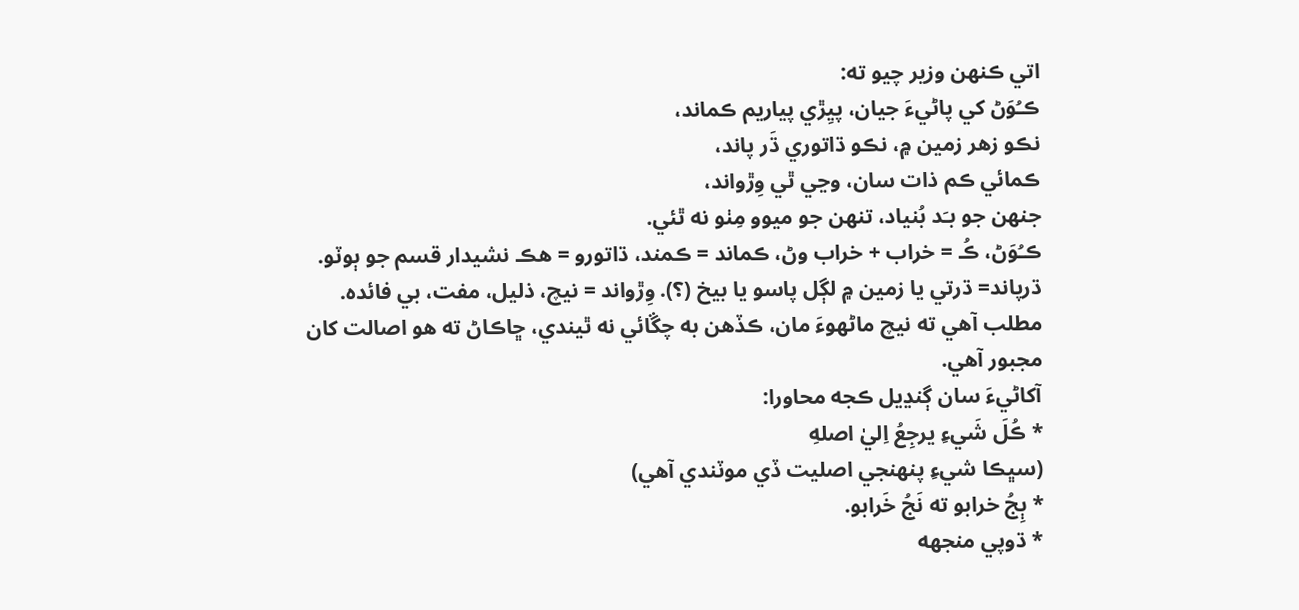اتي ڪنهن وزير چيو ته:
ڪـُوَڻ کي پاڻيءَ جيان، پيِڙي پياريم ڪماند،
نڪو زهر زمين ۾، نڪو ڌاتوري ڌَر پاند،
ڪمائي ڪم ذات سان، وڃي ٿي وِڙواند،
جنهن جو بـَد بُنياد، تنهن جو ميوو مِٺو نه ٿئي.
ڪـُوَڻ، ڪُ = خراب + خراب وڻ، ڪماند = ڪمند، ڌاتورو = هڪ نشيدار قسم جو ٻوٽو. ڌرپاند= ڌرتي يا زمين ۾ لڳل پاسو يا بيخ (؟). وِڙواند = نيچ، ذليل، مفت، بي فائده.
مطلب آهي ته نيچ ماڻهوءَ مان، ڪڏهن به چڱائي نه ٿيندي، ڇاڪاڻ ته هو اصالت کان مجبور آهي.
آکاڻيءَ سان ڳنڍيل ڪجه محاورا:
* ڪُلَ شَيءِ يرجِعُ اِليٰ اصلهِ
(سڀڪا شيءِ پنهنجي اصليت ڏي موٽندي آهي)
* ٻِجُ خرابو ته نَجُ خَرابو.
* ڌوپي منجهه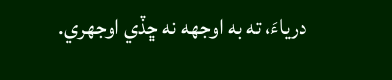درياءَ، ته به اوجهه نه ڇڏي اوجهري.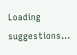Loading suggestions...